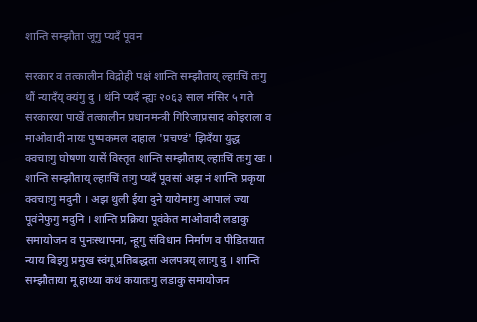शान्ति सम्झौता जूगु प्यदँ पूवन

सरकार व तत्कालीन विद्रोही पक्षं शान्ति सम्झौताय् ल्हाःचिं तःगु थौं न्यादँय् क्यंगु दु । थंनि प्यदँ न्ह्यः २०६३ साल मंसिर ५ गते सरकारया पाखें तत्कालीन प्रधानमन्त्री गिरिजाप्रसाद कोइराला व माओवादी नायः पुष्पकमल दाहाल 'प्रचण्डं' झिदँया युद्ध क्वचाःगु घोषणा यासें विस्तृत शान्ति सम्झौताय् ल्हाःचिं तःगु खः ।
शान्ति सम्झौताय् ल्हाःचिं तःगु प्यदँ पूवसां अझ नं शान्ति प्रकृया क्वचाःगु मदुनी । अझ थुली ईया दुने यायेमाःगु आपालं ज्या पूवंनेफुगु मदुनि । शान्ति प्रक्रिया पूवंकेत माओवादी लडाकु समायोजन व पुनःस्थापना, न्हूगु संविधान निर्माण व पीडितयात न्याय बिइगु प्रमुख स्वंगू प्रतिबद्धता अलपत्रय् लाःगु दु । शान्ति सम्झौताया मू हाथ्या कथं कयातःगु लडाकु समायोजन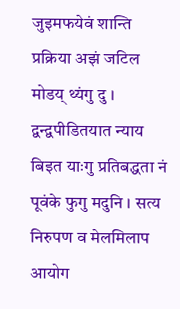जुइमफयेवं शान्ति प्रक्रिया अझं जटिल मोडय् थ्यंगु दु ।
द्वन्द्वपीडितयात न्याय बिइत याःगु प्रतिबद्धता नं पूवंके फुगु मदुनि । सत्य निरुपण व मेलमिलाप आयोग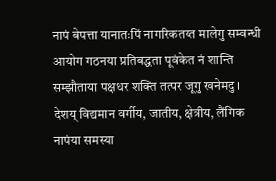नापं बेपत्ता यानातःपिं नागरिकतय्त मालेगु सम्वन्धी आयोग गठनया प्रतिबद्धता पूवंकेत नं शान्ति सम्झौताया पक्षधर शक्ति तत्पर जूगु खनेमदु ।
देशय् विद्यमान वर्गीय, जातीय, क्षेत्रीय, लैंगिक नापंया समस्या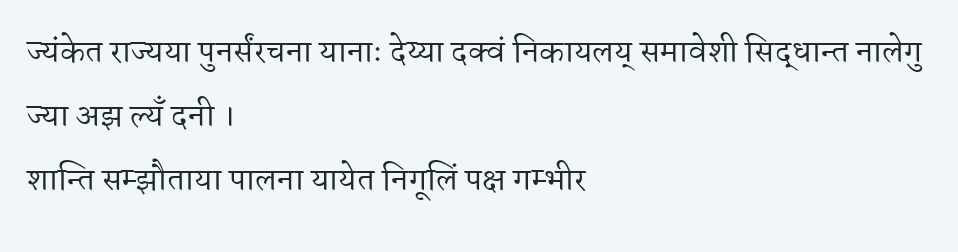ज्यंकेत राज्यया पुनर्संरचना यानाः देय्या दक्वं निकायलय् समावेशी सिद्धान्त नालेगु ज्या अझ ल्यँ दनी ।
शान्ति सम्झौताया पालना यायेत निगूलिं पक्ष गम्भीर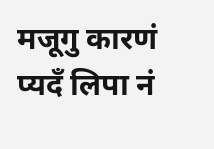मजूगु कारणं प्यदँ लिपा नं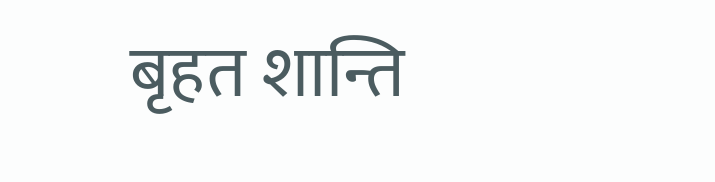बृहत शान्ति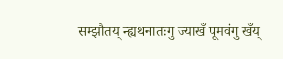सम्झौतय् न्ह्यथनातःगु ज्याखँ पूमवंगु खँय्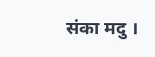संका मदु ।